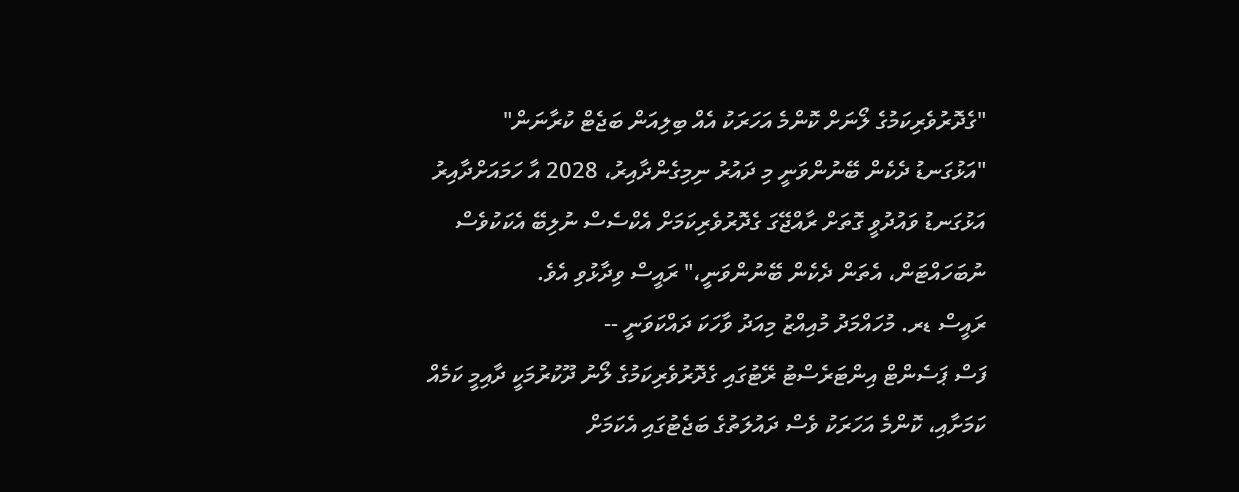"ގެދޮރުވެރިކަމުގެ ލޯނަށް ކޮންމެ އަހަރަކު އެއް ބިލިއަން ބަޖެޓް ކުރާނަން"
"އަޅުގަނޑު ދެކެން ބޭނުންވަނީ މި ދައުރު ނިމިގެންދާއިރު، 2028 އާ ހަމައަށްދާއިރު އަޅުގަނޑު ވައުދުވީ ގޮތަށް ރާއްޖޭގަ ގެދޮރުވެރިކަމަށް އެކްސެސް ނުލިބޭ އެކަކުވެސް ނުބަހައްޓަން، އެތަން ދެކެން ބޭނުންވަނީ،" ރައީސް ވިދާޅުވި އެވެ.
ރައީސް ޑރ. މުހައްމަދު މުއިއްޒު މިއަދު ވާހަކަ ދައްކަވަނީ --
ފަސް ޕަސެންޓް އިންޓަރެސްޓު ރޭޓުގައި ގެދޮރުވެރިކަމުގެ ލޯނު ދޫކުރުމަކީ ދާއިމީ ކަމެއް ކަމަށާއި، ކޮންމެ އަހަރަކު ވެސް ދައުލަތުގެ ބަޖެޓުގައި އެކަމަށް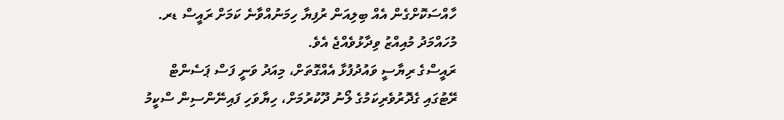ހާއްސަކޮށްގެން އެއް ބިލިއަން ރުފިޔާ ހިމަނުއްވާނެ ކަމަށް ރައީސް ޑރ. މުހައްމަދު މުއިއްޒު ވިދާޅުވެއްޖެ އެވެ.
ރައީސްގެ ރިޔާސީ ވައުދުފުޅާ އެއްގޮތަށް، މިއަދު ވަނީ ފަސް ޕަސެންޓް ރޭޓުގައި ގެދޮރުވެރިކަމުގެ ލޯނު ދޫކުރުމަށް، ހިޔާވަހި ފައިނޭންސިން ސްކީމު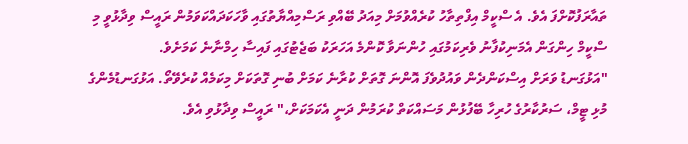ތައާރަފުކޮށްފަ އެވެ. އެ ސްކީމް އިފްތިތާހު ކުރެއްވުމަށް މިއަދު ބޭއްވި ރަސްމިއްޔާތުގައި ވާހަކަދައްކަވަމުން ރައީސް ވިދާޅުވީ މި ސްކީމް ހިންގަން އެމަނިކުފާނު ވެރިކަމުގައި ހުންނަވާ ކޮންމެ އަހަރަކު ބަޖެޓުގައި ފައިސާ ހިމްނާނެ ކަމަށެވެ.
"އަޅުގަނޑު ވަރަށް އިސްކަންދެން ވައުދުވެފަ އޮންނަ ގޮތަށް ކުރާނެ ކަމަށް ބުނި ގޮތަކަށް މިކަމެއް ކުރެވޭތޯ. އަޅުގަނޑުމެންގެ މުޅި ޓީމް، ސަރުކާރުގެ ހުރިހާ ބޭފުޅުން މަސައްކަތް ކުރަމުން ދަނީ އެކަމަކަށް،" ރައީސް ވިދާޅުވި އެވެ.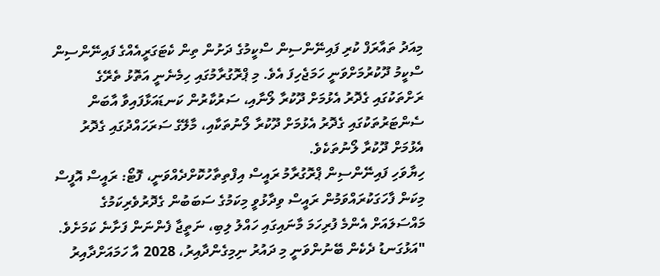މިއަދު ތައާރަފް ކުރި ފައިނޭންސިން ސްކީމުގެ ދަށުން ތިން ކެޓަގަރީއެއްގެ ފައިނޭންސިން ސްކީމު ދޫކުރުމަށްވަނީ ހަމަޖެހިފަ އެވެ. މި ޕްރޮގުރާމުގައި ހިމެނެނީ އަތޮޅު ތެރޭގެ ރަށްތަކުގައި ގެދޮރު އެޅުމަށް ދޫކުރާ ލޯނާއި، ސަރުކާރުން ކަނޑައަޅާފައިވާ އާބަން ސެންޓަރުތަކުގައި ގެދޮރު އެޅުމަށް ދޫކުރާ ލޯނުތަކާއި، މާލޭގެ ސަރަހައްދުގައި ގެދޮރު އެޅުމަށް ދޫކުރާ ލޯނުތަކެވެ.
ހިޔާވަހި ފައިނޭންސިން ޕްރޮގުރާމު ރައީސް އިފްތިތާހުކޮށްދެއްވަނީ، ފޮޓޯ: ރައީސް އޮފީސް
މިކަން ފާހަގަކުރައްވަމުން ރައީސް ވިދާޅުވީ މިކަމުގެ ސަބަބުން ގެދޮރުވެރިކަމުގެ މައްސަލައަށް އެންމެ ފުރިހަމަ މާނައިގައި ހައްލު ލިބި، ނަތީޖާ ފެންނަން ފަށާނެ ކަމަށެވެ.
"އަޅުގަނޑު ދެކެން ބޭނުންވަނީ މި ދައުރު ނިމިގެންދާއިރު، 2028 އާ ހަމައަށްދާއިރު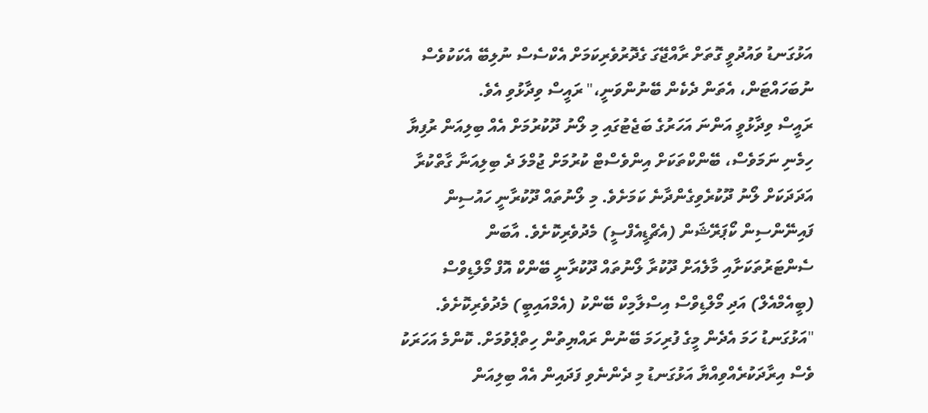އަޅުގަނޑު ވައުދުވީ ގޮތަށް ރާއްޖޭގަ ގެދޮރުވެރިކަމަށް އެކްސެސް ނުލިބޭ އެކަކުވެސް ނުބަހައްޓަން، އެތަން ދެކެން ބޭނުންވަނީ،" ރައީސް ވިދާޅުވި އެވެ.
ރައީސް ވިދާޅުވީ އަންނަ އަހަރުގެ ބަޖެޓުގައި މި ލޯނު ދޫކުރުމަށް އެއް ބިލިއަން ރުފިޔާ ހިމެނި ނަމަވެސް، ބޭންކްތަކަށް އިންވެސްޓް ކުރުމަށް ޖުމްލަ ދެ ބިލިއަނާ ގާތްކުރާ އަދަދަކަށް ލޯނު ދޫކުރެވިގެންދާނެ ކަމަށެވެ. މި ލޯނުތައް ދޫކުރާނީ ހައުސިން ފައިނޭންސިން ކޯޕަރޭޝަން (އެޗްޑީއެފްސީ) މެދުވެރިކޮށެވެ. އާބަން ސެންޓަރުތަކަށާއި މާލެއަށް ދޫކުރާ ލޯނުތައް ދޫކުރާނީ ބޭންކް އޮފް މޯލްޑިވްސް (ބީއެމްއެލް) އަދި މޯލްޑިވްސް އިސްލާމިކް ބޭންކު (އެމްއައިބީ) މެދުވެރިކޮށެވެ.
"އަޅުގަނޑު ހަމަ އެދެން މީގެ ފުރިހަމަ ބޭނުން ރައްޔިތުން ހިތްޕެވުމަށް. ކޮންމެ އަހަރަކު ވެސް އިރާދަކުރެއްވިއްޔާ އަޅުގަނޑު މި ދެންނެވި ފަދައިން އެއް ބިލިއަން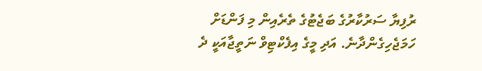ރުފިޔާ ސަރުކާރުގެ ބަޖެޓުގެ ތެރެއިން މި ފަންޑަށް ހަމަޖެހިގެންދާނެ. އަދި މީގެ އިފެކްޓިވް ނަތީޖާއަކީ ދެ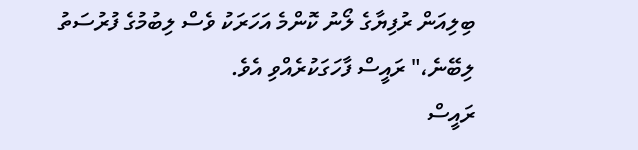ބިލިއަން ރުފިޔާގެ ލޯނު ކޮންމެ އަހަރަކު ވެސް ލިބުމުގެ ފުރުސަތު ލިބޭނެ،" ރައީސް ފާހަގަކުރެއްވި އެވެ.
ރައީސް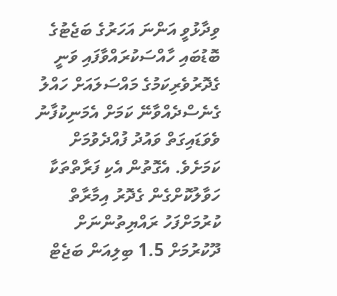ވިދާޅުވީ އަންނަ އަހަރުގެ ބަޖެޓުގެ ބޮޑުބައި ހާއްސަކުރައްވާފައި ވަނީ ގެދޮރުވެރިކަމުގެ މައްސަލައަށް ހައްލު ގެނެސްދެއްވާނޭ ކަމަށް އެމަނިކުފާނު ވެވަޑައިގަތް ވައުދު ފުއްދެވުމަށް ކަމަށެވެ. އެގޮތުން އެކި ފަރާތްތަކާ ހަވާލުކޮށްގެން ގެދޮރު އިމާރާތް ކުރުމަށްފަހު ރައްޔިތުންނަށް ދޫކުރުމަށް 1.5 ބިލިއަން ބަޖެޓް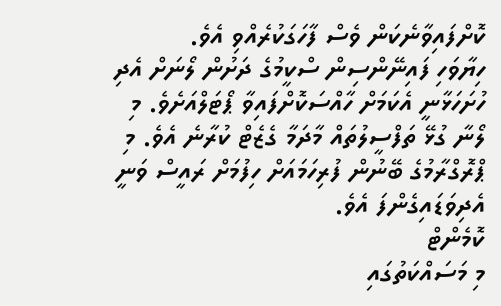ކޮށްފައިވާނެކަން ވެސް ފާހަގަކުރެއްވި އެވެ.
ހިޔާވަހި ފައިނޭންސިން ސްކީމުގެ ދަށުން ލޯނަށް އެދި ހުށަހަޅާނީ އެކަމަށް ހާއްސަކޮށްފައިވާ ޕޯޓަލްއަށެވެ. މި ލޯނާ ގުޅޭ ތަފްސީލުތައް މާދަމާ ގެޒެޓް ކުރާނެ އެވެ. މި ޕްރޮގްރާމުގެ ބޭނުން ފުރިހަމައަށް ހިފުމަށް ރައީސް ވަނީ އެދިވަޑައިގެންފަ އެވެ.
ކޮމެންޓް
މި މަސައްކަތުގައި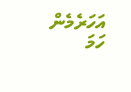އަހަރެމެން ހަމަ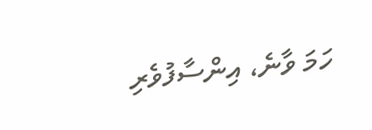ހަމަ ވާނެ، އިންސާފުވެރި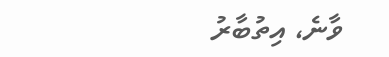ވާނެ، އިތުބާރު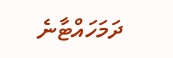ދަމަހައްޓާނެ